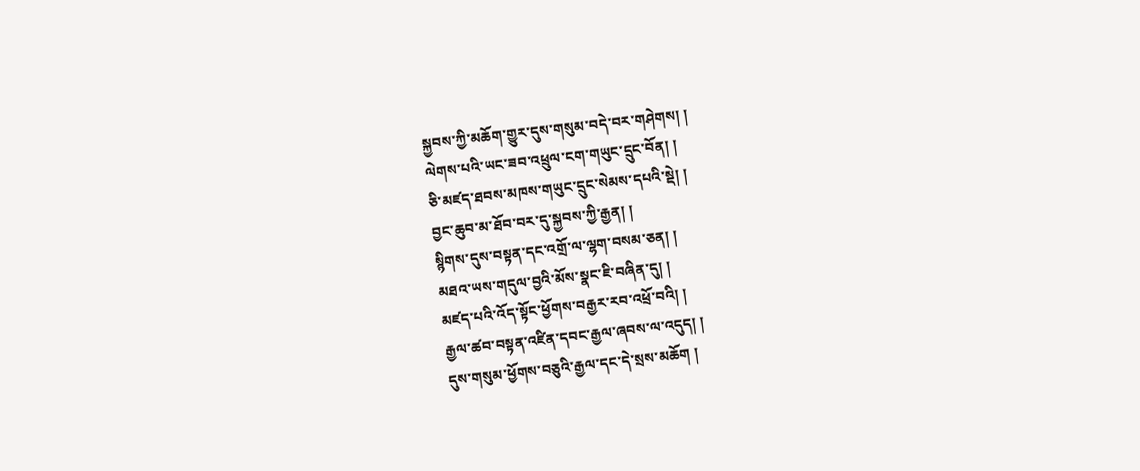སྐྱབས་ཀྱི་མཆོག་གྱུར་དུས་གསུམ་བདེ་བར་གཤེགས། །
ལེགས་པའི་ཡང་ཟབ་འཕྲུལ་ངག་གཡུང་དྲུང་བོན། །
ཅི་མཛད་ཐབས་མཁས་གཡུང་དྲུང་སེམས་དཔའི་སྡེ། །
བྱང་ཆུབ་མ་ཐོབ་བར་དུ་སྐྱབས་ཀྱི་རྒྱན། །
སྙིགས་དུས་བསྟན་དང་འགྲོ་ལ་ལྷག་བསམ་ཅན། །
མཐའ་ཡས་གདུལ་བྱའི་མོས་སྣང་ཇི་བཞིན་དུ། །
མཛད་པའི་འོད་སྟོང་ཕྱོགས་བརྒྱར་རབ་འཕྲོ་བའི། །
རྒྱལ་ཚབ་བསྟན་འཛིན་དབང་རྒྱལ་ཞབས་ལ་འདུད། །
དུས་གསུམ་ཕྱོགས་བཅུའི་རྒྱལ་དང་དེ་སྲས་མཆོག །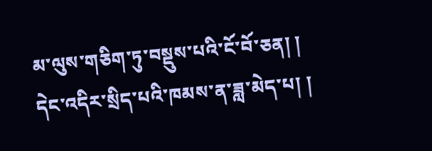མ་ལུས་གཅིག་ཏུ་བསྡུས་པའི་ངོ་བོ་ཅན། །
དེང་འདིར་སྲིད་པའི་ཁམས་ན་ཟླ་མེད་པ། །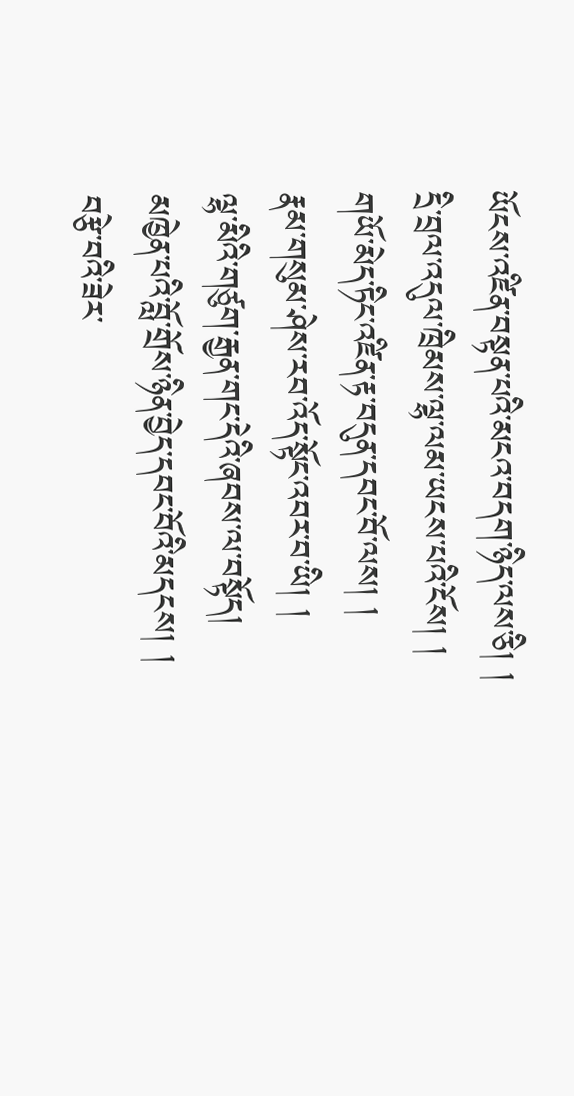ཡོངས་འཛིན་བསྟན་པའི་མངའ་བདག་ཉིད་ལས་ཅི། །
དྲི་བྲལ་འདུལ་ཁྲིམས་ལྷ་ལམ་ཡངས་པའི་ངོས། །
གཡོ་མེད་ཏིང་འཛིན་རྟ་བདུན་དབང་བོ་ལས། །
རྣམ་གསུམ་ཤེས་རབ་འོད་སྟོང་འབར་བ་ཡི། །
ལྷ་མིའི་གཙུག་རྒྱན་གང་དེའི་ཞབས་ལ་བསྟོད།
མཁྱེན་པའི་བློ་གྲོས་ཉིན་བྱེད་དབང་བོའི་མདངས། །
བརྩེ་བའི་ཟེར་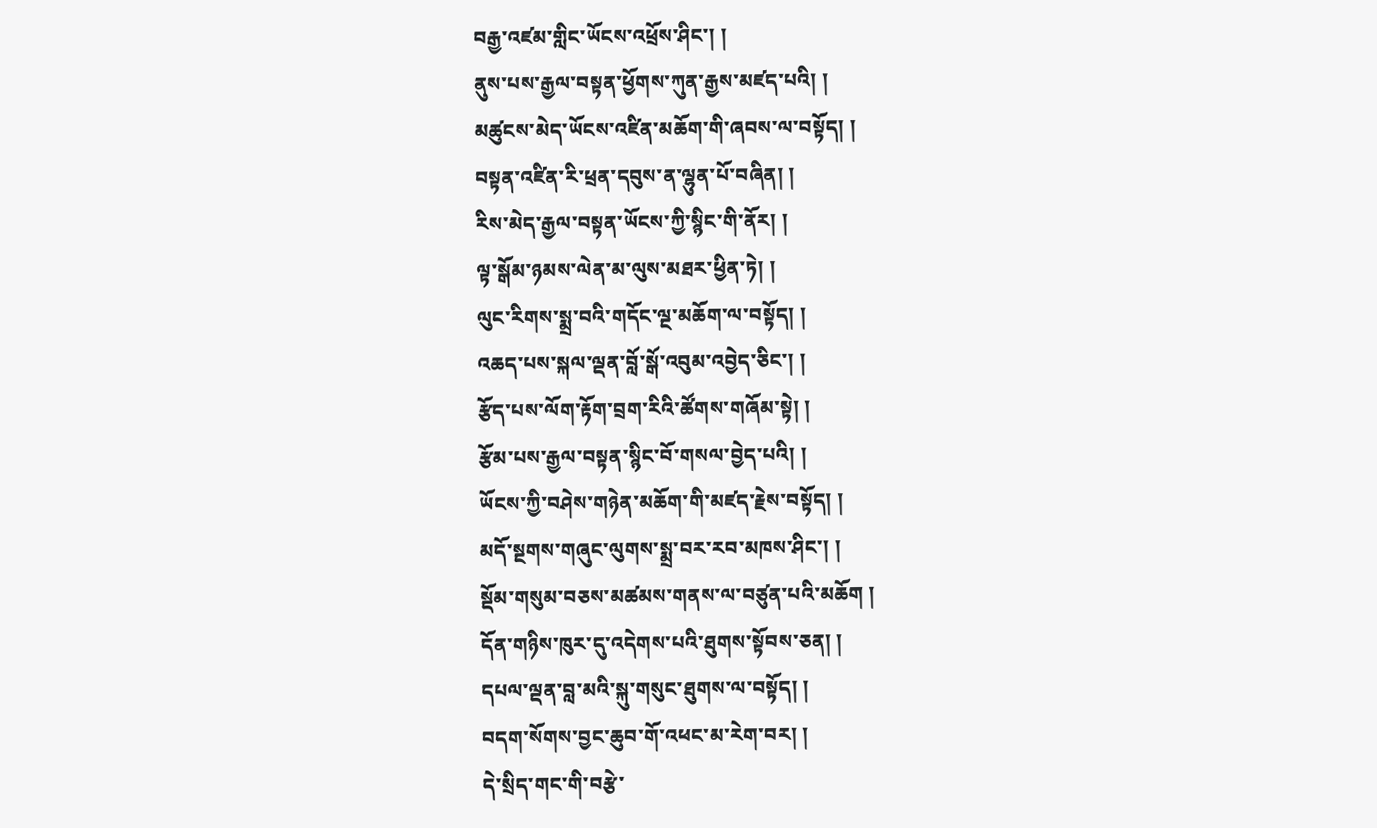བརྒྱ་འཛམ་གླིང་ཡོངས་འཕྲོས་ཤིང་། །
ནུས་པས་རྒྱལ་བསྟན་ཕྱོགས་ཀུན་རྒྱས་མཛད་པའི། །
མཚུངས་མེད་ཡོངས་འཛིན་མཆོག་གི་ཞབས་ལ་བསྟོད། །
བསྟན་འཛིན་རི་ཕྲན་དབུས་ན་ལྷུན་པོ་བཞིན། །
རིས་མེད་རྒྱལ་བསྟན་ཡོངས་ཀྱི་སྙིང་གི་ནོར། །
ལྟ་སྒོམ་ཉམས་ལེན་མ་ལུས་མཐར་ཕྱིན་ཏེ། །
ལུང་རིགས་སྨྲ་བའི་གདོང་ལྔ་མཆོག་ལ་བསྟོད། །
འཆད་པས་སྐལ་ལྡན་བློ་སྒོ་འབུམ་འབྱེད་ཅིང་། །
རྩོད་པས་ལོག་རྟོག་བྲག་རིའི་ཚོགས་གཞོམ་སྟེ། །
རྩོམ་པས་རྒྱལ་བསྟན་སྙིང་བོ་གསལ་བྱེད་པའི། །
ཡོངས་ཀྱི་བཤེས་གཉེན་མཆོག་གི་མཛད་རྗེས་བསྟོད། །
མདོ་སྔགས་གཞུང་ལུགས་སྨྲ་བར་རབ་མཁས་ཤིང་། །
སྡོམ་གསུམ་བཅས་མཚམས་གནས་ལ་བཙུན་པའི་མཆོག །
དོན་གཉིས་ཁུར་དུ་འདེགས་པའི་ཐུགས་སྟོབས་ཅན། །
དཔལ་ལྡན་བླ་མའི་སྐུ་གསུང་ཐུགས་ལ་བསྟོད། །
བདག་སོགས་བྱང་ཆུབ་གོ་འཕང་མ་རེག་བར། །
དེ་སྲིད་གང་གི་བརྩེ་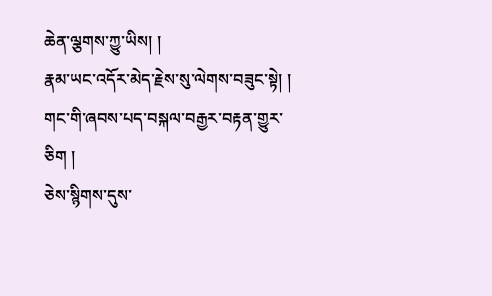ཆེན་ལྕགས་ཀྱུ་ཡིས། །
རྣམ་ཡང་འདོར་མེད་རྗེས་སུ་ལེགས་བཟུང་སྟེ། །
གང་གི་ཞབས་པད་བསྐལ་བརྒྱར་བརྟན་གྱུར་ཅིག །
ཅེས་སྙིགས་དུས་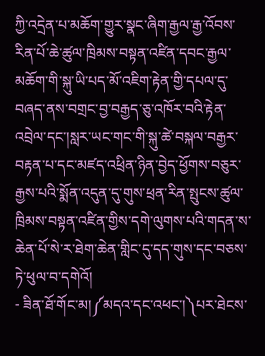ཀྱི་འདྲེན་པ་མཆོག་གྱུར་སྣང་ཞིག་རྒྱལ་རྒྱ་འོབས་རིན་པོ་ཆེ་ཚུལ་ཁྲིམས་བསྟན་འཛིན་དབང་རྒྱལ་མཆོག་གི་སྐུ་ཡི་པད་མོ་འཇིག་རྟེན་གྱི་དཔལ་དུ་བཞད་ནས་བགྲང་བྱ་བརྒྱད་ཅུ་འཁོར་བའི་རྟེན་འབྲེལ་དང་།སླར་ཡང་གང་གི་སྐུ་ཚེ་བསྐལ་བརྒྱར་བརྟན་པ་དང་མཛད་འཕྲིན་ཉིན་བྱེད་ཕྱོགས་བཅུར་རྒྱས་པའི་སྨོན་འདུན་དུ་གུས་ཕྲན་རིན་སྤུངས་ཚུལ་ཁྲིམས་བསྟན་འཛིན་གྱིས་དགེ་ལུགས་པའི་གདན་ས་ཆེན་པོ་སེ་ར་ཐེག་ཆེན་གླིང་དུ་དད་གུས་དང་བཅས་ཏེ་ཕུལ་བ་དགེའོ།
- ཟིན་ཐོ་གོང་མ།༼མདའ་དང་འཕང་།༽པར་ཐེངས་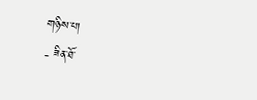གཉིས་པ།
- ཟིན་ཐོ་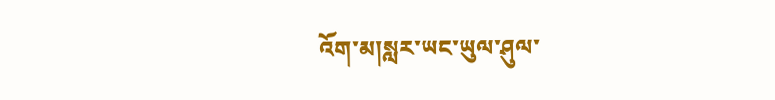འོག་མ།སླར་ཡང་ཡུལ་ཤུལ་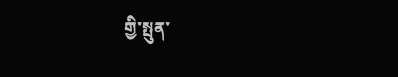གྱི་སྤུན་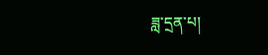ཟླ་དྲན་པ།